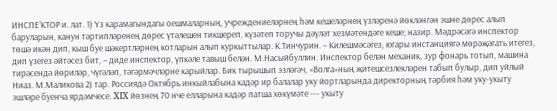ИНСПЕ’КТОР и. лат. 1) Үз карамагындагы оешмаларның, учреждениеләрнең һәм кешеләрнең үзләренә йөкләнгән эшне дөрес алып баруларын, канун тәртипләренең дөрес үтәлешен тикшереп, күзәтеп торучы дәүләт хезмәтендәге кеше; назир. Мәдрәсәгә инспектор төшә икән дип, кыш буе шәкертләрнең котларын алып куркыттылар. К.Тинчурин. – Килешмәсәгез, югары инстанциягә мөрәҗәгать итегез, дип үзегез әйтәсез бит, – диде инспектор, үпкәле тавыш белән. М.Насыйбуллин. Инспектор белән механик, зур фонарь тотып, машина тирәсендә йөриләр, чүгәләп, тәгәрмәчләрне карыйлар. Бик тырышып эзләгәч, «Волга»ның җитешсезлекләрен табып булыр, дип уйлый Ниаз. М.Маликова 2) тар. Россиядә Октябрь инкыйлабына кадәр ир балалар уку йортларында директорның тәрбия һәм уку-укыту эшләре буенча ярдәмчесе. XIX йөзнең 70 нче елларына кадәр патша хөкүмәте --- укыту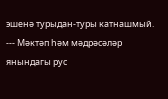эшенә турыдан-туры катнашмый. --- Мәктәп һәм мәдрәсәләр янындагы рус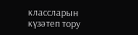классларын күзәтеп тору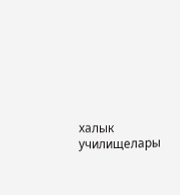халык училищелары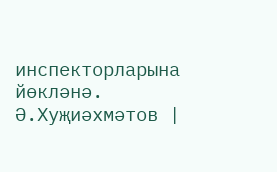инспекторларына йөкләнә. Ә.Хуҗиәхмәтов |